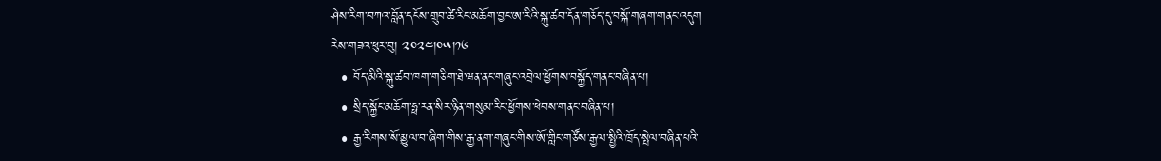ཤེས་རིག་བཀའ་བློན་དངོས་གྲུབ་ཚེ་རིང་མཆོག་བྱང་ཨ་རིའི་སྐུ་ཚབ་དོན་གཅོད་དུ་བསྐོ་གཞག་གནང་འདུག
རེས་གཟའ་ཕུར་བུ། ༢༠༢༤།༠༥།༡༦
  • བོད་མིའི་སྐུ་ཚབ་ཁག་གཅིག་ཐེ་ཝན་ནང་གཞུང་འབྲེལ་ཕྱོགས་བསྐྱོད་གནང་བཞིན་པ།
  • སྲིད་སྐྱོང་མཆོག་ཧྥ་རན་སིར་ཉིན་གསུམ་རིང་ཕྱོགས་ཕེབས་གནང་བཞིན་པ།
  • རྒྱ་རིགས་སོ་མྱུལ་བ་ཞིག་གིས་རྒྱ་ནག་གཞུང་གིས་ཨོ་གླིང་གཙོས་རྒྱལ་སྤྱིའི་ཁྲོད་སྤེལ་བཞིན་པའི་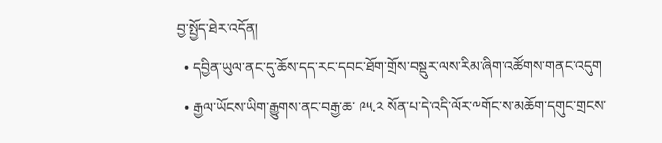བྱ་སྤྱོད་ཐེར་འདོན།
  • དབྱིན་ཡུལ་ནང་དུ་ཆོས་དད་རང་དབང་ཐོག་གྲོས་བསྡུར་ལས་རིམ་ཞིག་འཚོགས་གནང་འདུག
  • རྒྱལ་ཡོངས་ཡིག་རྒྱུགས་ནང་བརྒྱ་ཆ་ ༩༥.༢ སོན་པ་དེ་འདི་ལོར་༸གོང་ས་མཆོག་དགུང་གྲངས་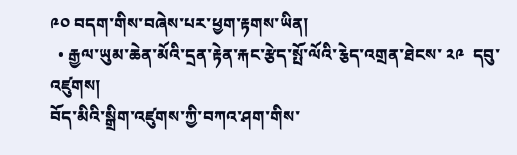༩༠ བདག་གིས་བཞེས་པར་ཕྱག་རྟགས་ཡིན།
  • རྒྱལ་ཡུམ་ཆེན་མོའི་དྲན་རྟེན་རྐང་རྩེད་སྤོ་ལོའི་རྕེད་འགྲན་ཐེངས་ ༢༩  དབུ་འཛུགས།
བོད་མིའི་སྒྲིག་འཛུགས་ཀྱི་བཀའ་ཤག་གིས་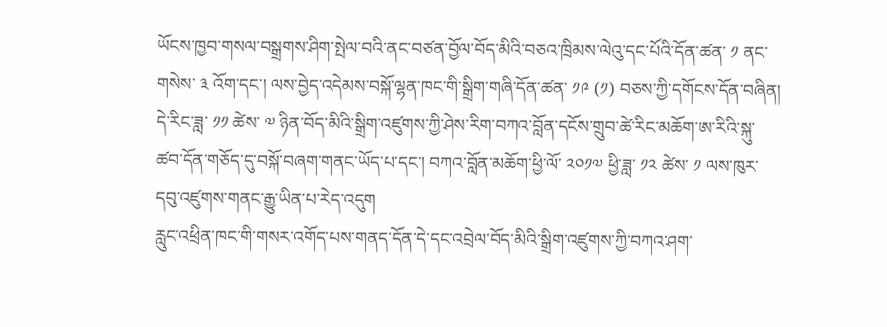ཡོངས་ཁྱབ་གསལ་བསྒྲགས་ཤིག་སྤེལ་བའི་ནང་བཙན་བྱོལ་བོད་མིའི་བཅའ་ཁྲིམས་ལེའུ་དང་པོའི་དོན་ཚན་ ༡ ནང་གསེས་ ༣ འོག་དང་། ལས་བྱེད་འདེམས་བསྐོ་ལྷན་ཁང་གི་སྒྲིག་གཞི་དོན་ཚན་ ༡༩ (༡) བཅས་ཀྱི་དགོངས་དོན་བཞིན། དེ་རིང་ཟླ་ ༡༡ ཚེས་ ༧ ཉིན་བོད་མིའི་སྒྲིག་འཛུགས་ཀྱི་ཤེས་རིག་བཀའ་བློན་དངོས་གྲུབ་ཚེ་རིང་མཆོག་ཨ་རིའི་སྐུ་ཚབ་དོན་གཅོད་དུ་བསྐོ་བཞག་གནང་ཡོད་པ་དང་། བཀའ་བློན་མཆོག་ཕྱི་ལོ་ ༢༠༡༧ ཕྱི་ཟླ་ ༡༢ ཚེས་ ༡ ལས་ཁུར་དབུ་འཛུགས་གནང་རྒྱུ་ཡིན་པ་རེད་འདུག
རླུང་འཕྲིན་ཁང་གི་གསར་འགོད་པས་གནད་དོན་དེ་དང་འབྲེལ་བོད་མིའི་སྒྲིག་འཛུགས་ཀྱི་བཀའ་ཤག་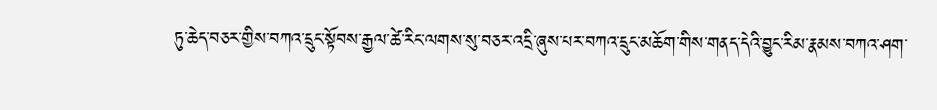ཏུ་ཆེད་བཅར་གྱིས་བཀའ་དྲུང་སྟོབས་རྒྱལ་ཚེ་རིང་ལགས་སུ་བཅར་འདྲི་ཞུས་པར་བཀའ་དྲུང་མཆོག་གིས་གནད་དེའི་བྱུང་རིམ་རྣམས་བཀའ་ཤག་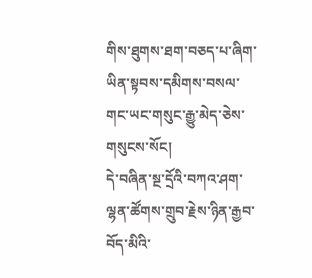གིས་ཐུགས་ཐག་བཅད་པ་ཞིག་ཡིན་སྟབས་དམིགས་བསལ་གང་ཡང་གསུང་རྒྱུ་མེད་ཅེས་གསུངས་སོང།
དེ་བཞིན་སྔ་དྲོའི་བཀའ་ཤག་ལྷན་ཚོགས་གྲུབ་རྗེས་ཉིན་རྒྱབ་བོད་མིའི་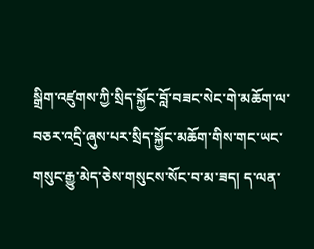སྒྲིག་འཛུགས་ཀྱི་སྲིད་སྐྱོང་བློ་བཟང་སེང་གེ་མཆོག་ལ་བཅར་འདྲི་ཞུས་པར་སྲིད་སྐྱོང་མཆོག་གིས་གང་ཡང་གསུང་རྒྱུ་མེད་ཅེས་གསུངས་སོང་བ་མ་ཟད། ད་ལན་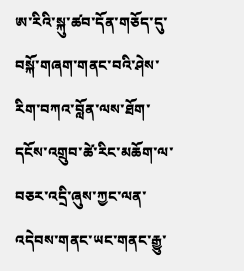ཨ་རིའི་སྐུ་ཚབ་དོན་གཅོད་དུ་བསྐོ་གཞག་གནང་བའི་ཤེས་རིག་བཀའ་བློན་ལས་ཐོག་དངོས་འགྲུབ་ཚེ་རིང་མཆོག་ལ་བཅར་འདྲི་ཞུས་ཀྱང་ལན་འདེབས་གནང་ཡང་གནང་རྒྱུ་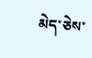མེད་ཅེས་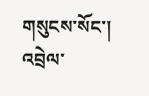གསུངས་སོང་།
འབྲེལ་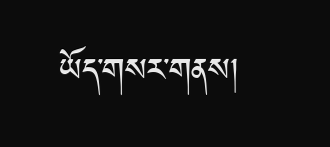ཡོད་གསར་གནས།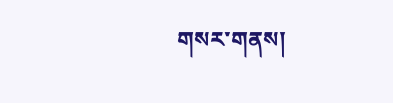གསར་གནས།